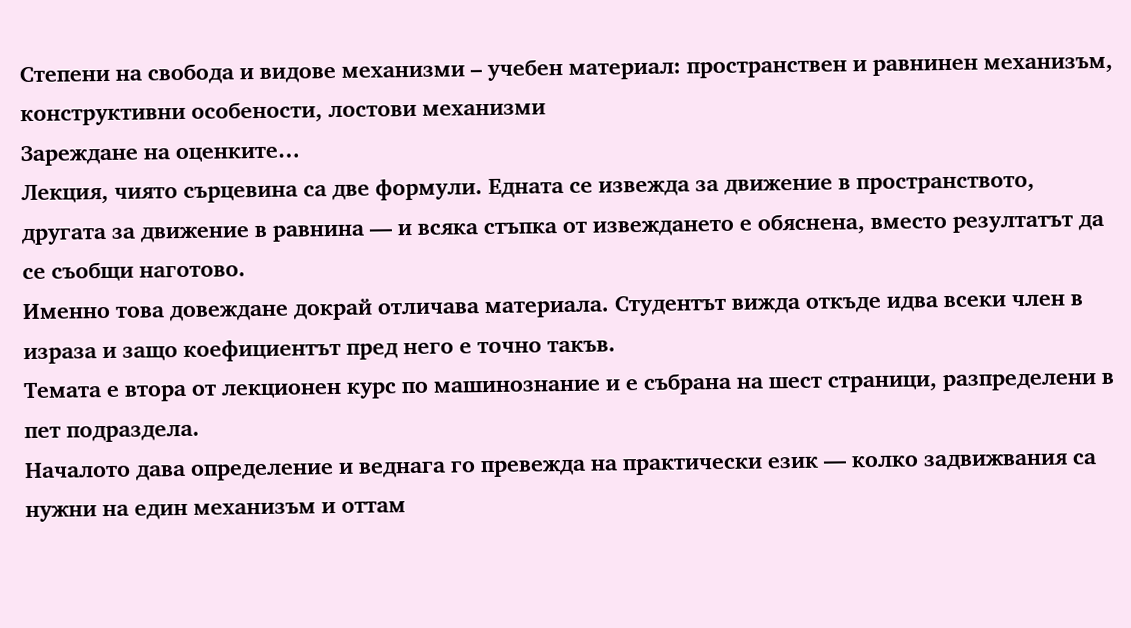Степени на свобода и видове механизми – учебен материал: пространствен и равнинен механизъм, конструктивни особености, лостови механизми
Зареждане на оценките…
Лекция, чиято сърцевина са две формули. Едната се извежда за движение в пространството, другата за движение в равнина — и всяка стъпка от извеждането е обяснена, вместо резултатът да се съобщи наготово.
Именно това довеждане докрай отличава материала. Студентът вижда откъде идва всеки член в израза и защо коефициентът пред него е точно такъв.
Темата е втора от лекционен курс по машинознание и е събрана на шест страници, разпределени в пет подраздела.
Началото дава определение и веднага го превежда на практически език — колко задвижвания са нужни на един механизъм и оттам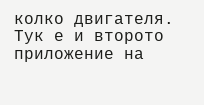колко двигателя.
Тук е и второто приложение на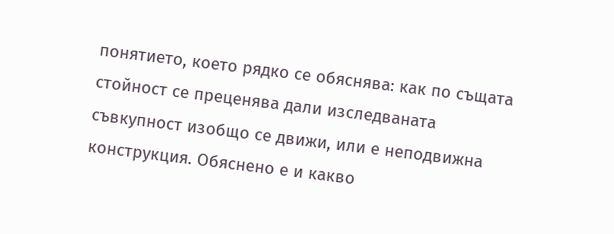понятието, което рядко се обяснява: как по същата стойност се преценява дали изследваната съвкупност изобщо се движи, или е неподвижна конструкция. Обяснено е и какво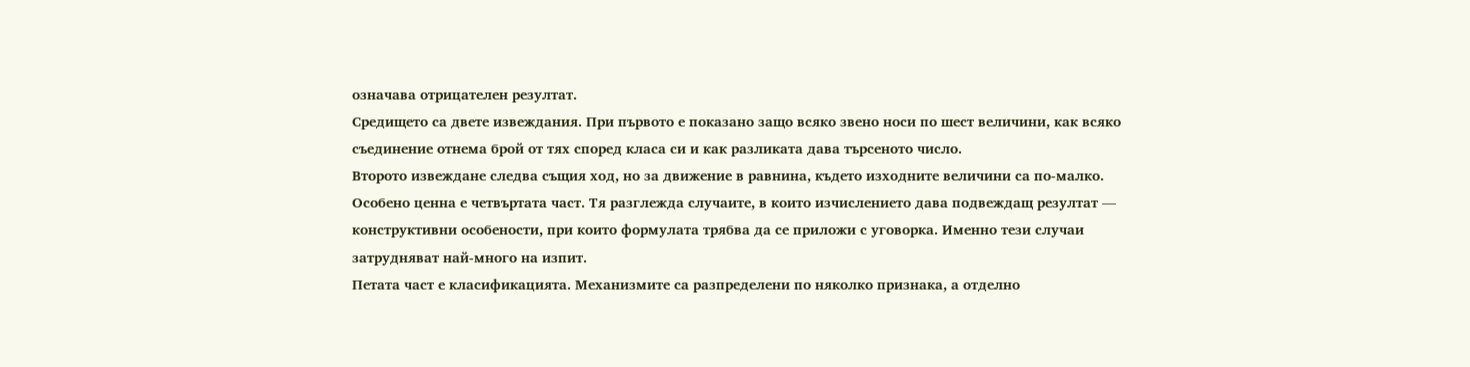означава отрицателен резултат.
Средището са двете извеждания. При първото е показано защо всяко звено носи по шест величини, как всяко съединение отнема брой от тях според класа си и как разликата дава търсеното число.
Второто извеждане следва същия ход, но за движение в равнина, където изходните величини са по-малко.
Особено ценна е четвъртата част. Тя разглежда случаите, в които изчислението дава подвеждащ резултат — конструктивни особености, при които формулата трябва да се приложи с уговорка. Именно тези случаи затрудняват най-много на изпит.
Петата част е класификацията. Механизмите са разпределени по няколко признака, а отделно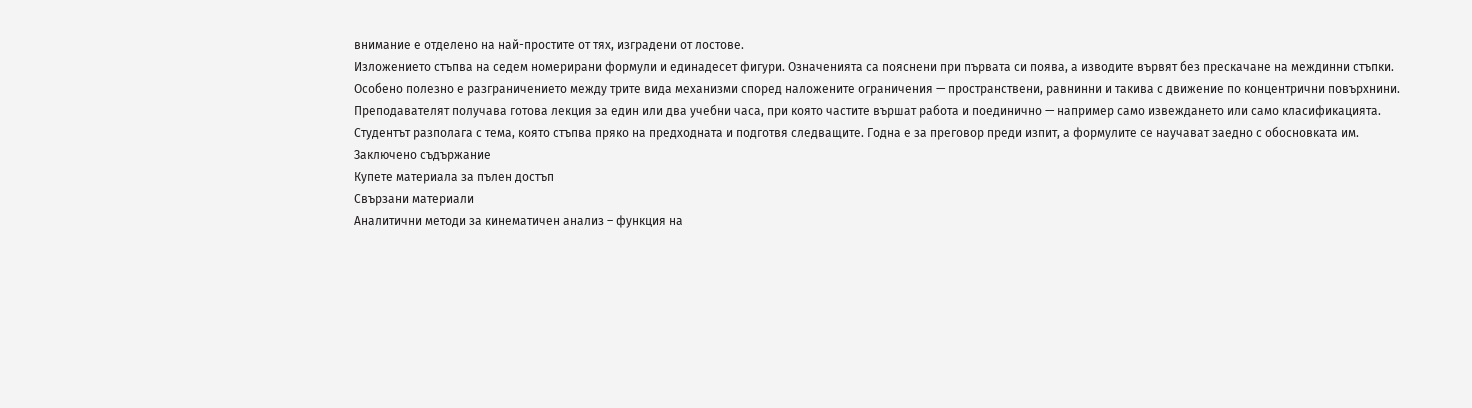внимание е отделено на най-простите от тях, изградени от лостове.
Изложението стъпва на седем номерирани формули и единадесет фигури. Означенията са пояснени при първата си поява, а изводите вървят без прескачане на междинни стъпки.
Особено полезно е разграничението между трите вида механизми според наложените ограничения — пространствени, равнинни и такива с движение по концентрични повърхнини.
Преподавателят получава готова лекция за един или два учебни часа, при която частите вършат работа и поединично — например само извеждането или само класификацията.
Студентът разполага с тема, която стъпва пряко на предходната и подготвя следващите. Годна е за преговор преди изпит, а формулите се научават заедно с обосновката им.
Заключено съдържание
Купете материала за пълен достъп
Свързани материали
Аналитични методи за кинематичен анализ – функция на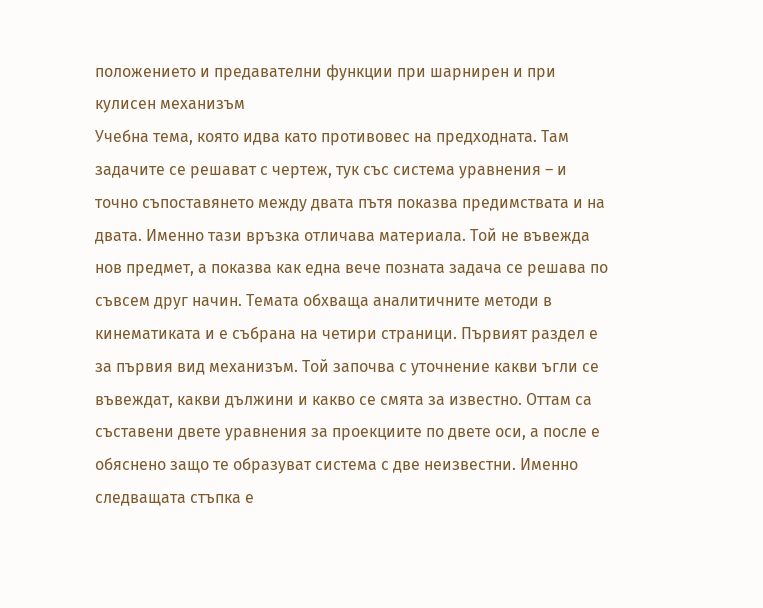положението и предавателни функции при шарнирен и при кулисен механизъм
Учебна тема, която идва като противовес на предходната. Там задачите се решават с чертеж, тук със система уравнения – и точно съпоставянето между двата пътя показва предимствата и на двата. Именно тази връзка отличава материала. Той не въвежда нов предмет, а показва как една вече позната задача се решава по съвсем друг начин. Темата обхваща аналитичните методи в кинематиката и е събрана на четири страници. Първият раздел е за първия вид механизъм. Той започва с уточнение какви ъгли се въвеждат, какви дължини и какво се смята за известно. Оттам са съставени двете уравнения за проекциите по двете оси, а после е обяснено защо те образуват система с две неизвестни. Именно следващата стъпка е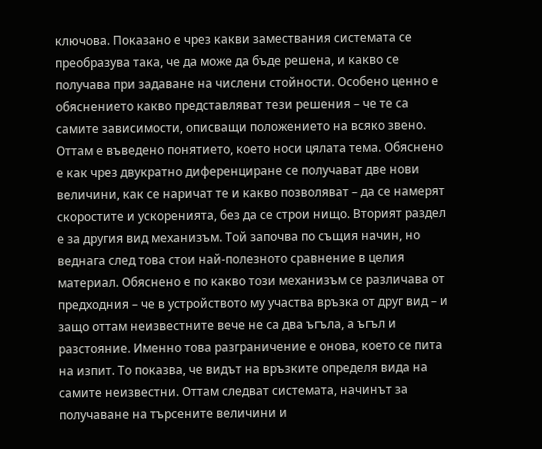ключова. Показано е чрез какви замествания системата се преобразува така, че да може да бъде решена, и какво се получава при задаване на числени стойности. Особено ценно е обяснението какво представляват тези решения – че те са самите зависимости, описващи положението на всяко звено. Оттам е въведено понятието, което носи цялата тема. Обяснено е как чрез двукратно диференциране се получават две нови величини, как се наричат те и какво позволяват – да се намерят скоростите и ускоренията, без да се строи нищо. Вторият раздел е за другия вид механизъм. Той започва по същия начин, но веднага след това стои най-полезното сравнение в целия материал. Обяснено е по какво този механизъм се различава от предходния – че в устройството му участва връзка от друг вид – и защо оттам неизвестните вече не са два ъгъла, а ъгъл и разстояние. Именно това разграничение е онова, което се пита на изпит. То показва, че видът на връзките определя вида на самите неизвестни. Оттам следват системата, начинът за получаване на търсените величини и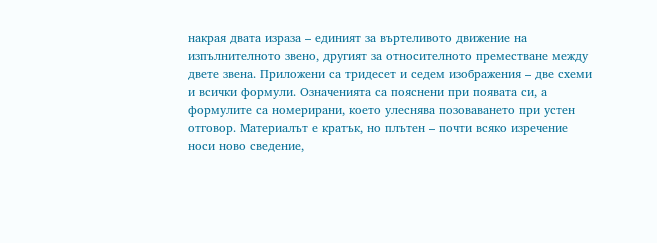накрая двата израза – единият за въртеливото движение на изпълнителното звено, другият за относителното преместване между двете звена. Приложени са тридесет и седем изображения – две схеми и всички формули. Означенията са пояснени при появата си, а формулите са номерирани, което улеснява позоваването при устен отговор. Материалът е кратък, но плътен – почти всяко изречение носи ново сведение,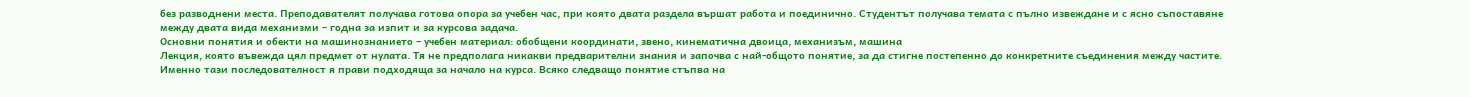без разводнени места. Преподавателят получава готова опора за учебен час, при която двата раздела вършат работа и поединично. Студентът получава темата с пълно извеждане и с ясно съпоставяне между двата вида механизми – годна за изпит и за курсова задача.
Основни понятия и обекти на машинознанието – учебен материал: обобщени координати, звено, кинематична двоица, механизъм, машина
Лекция, която въвежда цял предмет от нулата. Тя не предполага никакви предварителни знания и започва с най-общото понятие, за да стигне постепенно до конкретните съединения между частите. Именно тази последователност я прави подходяща за начало на курса. Всяко следващо понятие стъпва на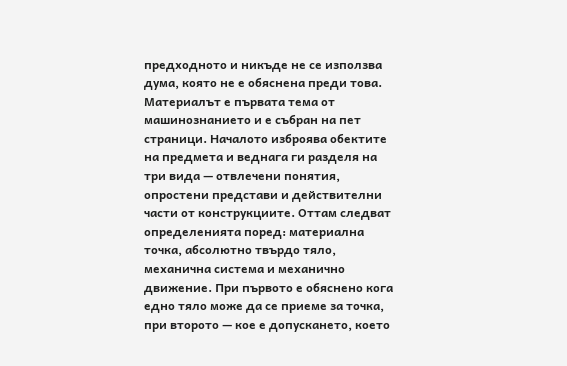предходното и никъде не се използва дума, която не е обяснена преди това. Материалът е първата тема от машинознанието и е събран на пет страници. Началото изброява обектите на предмета и веднага ги разделя на три вида — отвлечени понятия, опростени представи и действителни части от конструкциите. Оттам следват определенията поред: материална точка, абсолютно твърдо тяло, механична система и механично движение. При първото е обяснено кога едно тяло може да се приеме за точка, при второто — кое е допускането, което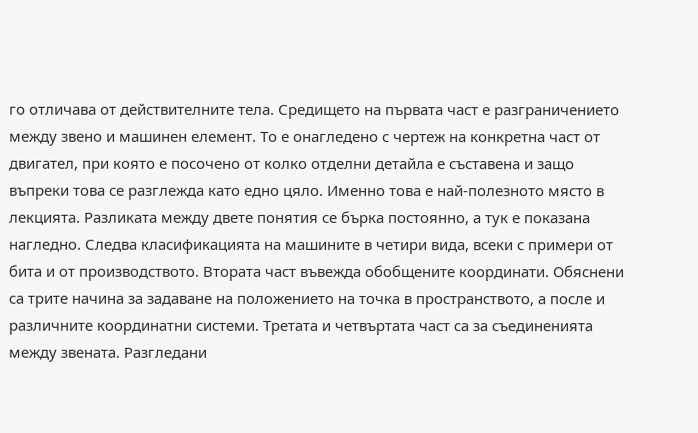го отличава от действителните тела. Средището на първата част е разграничението между звено и машинен елемент. То е онагледено с чертеж на конкретна част от двигател, при която е посочено от колко отделни детайла е съставена и защо въпреки това се разглежда като едно цяло. Именно това е най-полезното място в лекцията. Разликата между двете понятия се бърка постоянно, а тук е показана нагледно. Следва класификацията на машините в четири вида, всеки с примери от бита и от производството. Втората част въвежда обобщените координати. Обяснени са трите начина за задаване на положението на точка в пространството, а после и различните координатни системи. Третата и четвъртата част са за съединенията между звената. Разгледани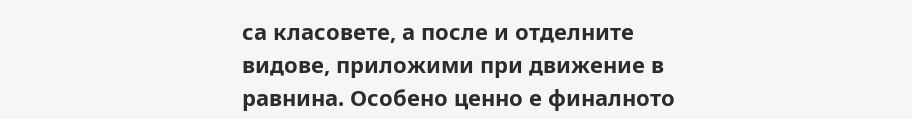са класовете, а после и отделните видове, приложими при движение в равнина. Особено ценно е финалното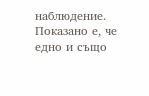наблюдение. Показано е, че едно и също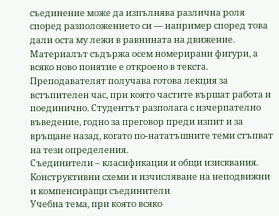съединение може да изпълнява различна роля според разположението си — например според това дали оста му лежи в равнината на движение. Материалът съдържа осем номерирани фигури, а всяко ново понятие е откроено в текста. Преподавателят получава готова лекция за встъпителен час, при която частите вършат работа и поединично. Студентът разполага с изчерпателно въведение, годно за преговор преди изпит и за връщане назад, когато по-нататъшните теми стъпват на тези определения.
Съединители – класификация и общи изисквания. Конструктивни схеми и изчисляване на неподвижни и компенсиращи съединители
Учебна тема, при която всяко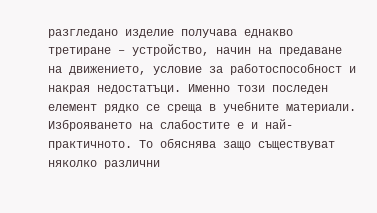разгледано изделие получава еднакво третиране – устройство, начин на предаване на движението, условие за работоспособност и накрая недостатъци. Именно този последен елемент рядко се среща в учебните материали. Изброяването на слабостите е и най-практичното. То обяснява защо съществуват няколко различни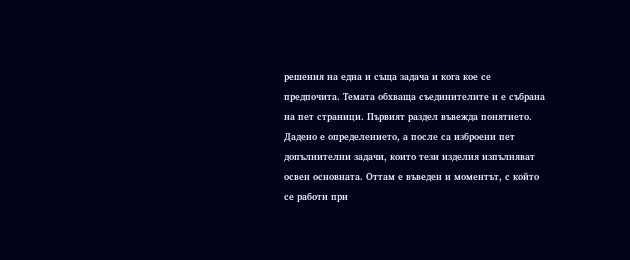решения на една и съща задача и кога кое се предпочита. Темата обхваща съединителите и е събрана на пет страници. Първият раздел въвежда понятието. Дадено е определението, а после са изброени пет допълнителни задачи, които тези изделия изпълняват освен основната. Оттам е въведен и моментът, с който се работи при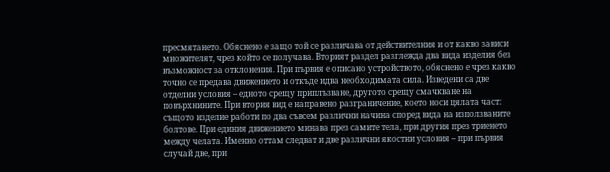пресмятането. Обяснено е защо той се различава от действителния и от какво зависи множителят, чрез който се получава. Вторият раздел разглежда два вида изделия без възможност за отклонения. При първия е описано устройството, обяснено е чрез какво точно се предава движението и откъде идва необходимата сила. Изведени са две отделни условия – едното срещу приплъзване, другото срещу смачкване на повърхнините. При втория вид е направено разграничение, което носи цялата част: същото изделие работи по два съвсем различни начина според вида на използваните болтове. При единия движението минава през самите тела, при другия през триенето между челата. Именно оттам следват и две различни якостни условия – при първия случай две, при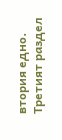втория едно. Третият раздел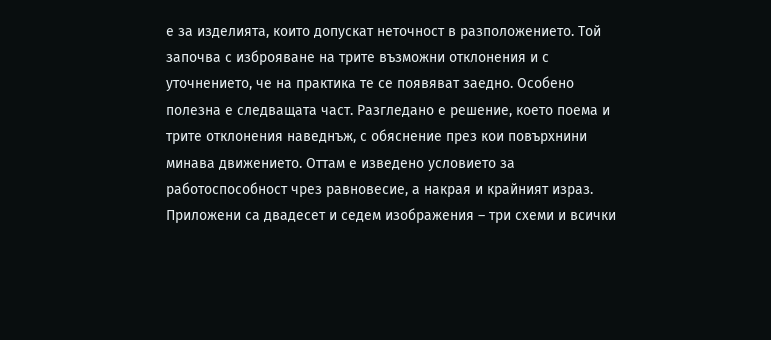е за изделията, които допускат неточност в разположението. Той започва с изброяване на трите възможни отклонения и с уточнението, че на практика те се появяват заедно. Особено полезна е следващата част. Разгледано е решение, което поема и трите отклонения наведнъж, с обяснение през кои повърхнини минава движението. Оттам е изведено условието за работоспособност чрез равновесие, а накрая и крайният израз. Приложени са двадесет и седем изображения – три схеми и всички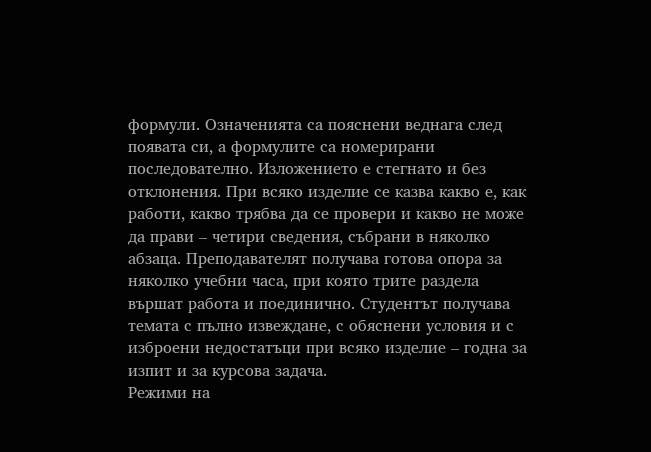формули. Означенията са пояснени веднага след появата си, а формулите са номерирани последователно. Изложението е стегнато и без отклонения. При всяко изделие се казва какво е, как работи, какво трябва да се провери и какво не може да прави – четири сведения, събрани в няколко абзаца. Преподавателят получава готова опора за няколко учебни часа, при която трите раздела вършат работа и поединично. Студентът получава темата с пълно извеждане, с обяснени условия и с изброени недостатъци при всяко изделие – годна за изпит и за курсова задача.
Режими на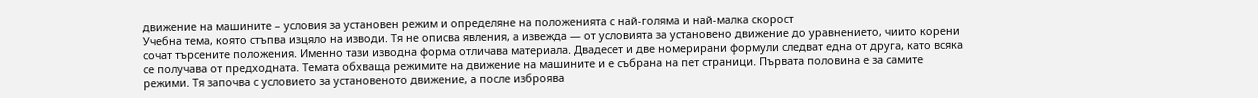движение на машините – условия за установен режим и определяне на положенията с най-голяма и най-малка скорост
Учебна тема, която стъпва изцяло на изводи. Тя не описва явления, а извежда — от условията за установено движение до уравнението, чиито корени сочат търсените положения. Именно тази изводна форма отличава материала. Двадесет и две номерирани формули следват една от друга, като всяка се получава от предходната. Темата обхваща режимите на движение на машините и е събрана на пет страници. Първата половина е за самите режими. Тя започва с условието за установеното движение, а после изброява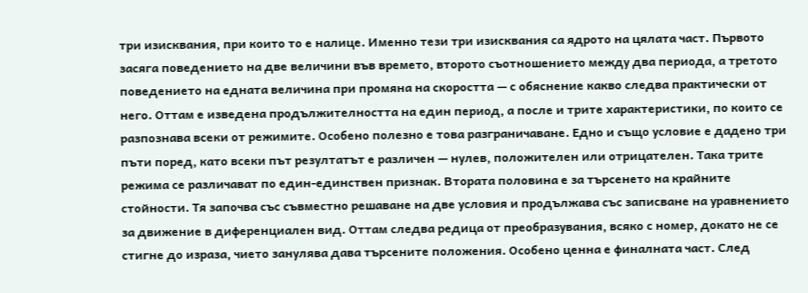три изисквания, при които то е налице. Именно тези три изисквания са ядрото на цялата част. Първото засяга поведението на две величини във времето, второто съотношението между два периода, а третото поведението на едната величина при промяна на скоростта — с обяснение какво следва практически от него. Оттам е изведена продължителността на един период, а после и трите характеристики, по които се разпознава всеки от режимите. Особено полезно е това разграничаване. Едно и също условие е дадено три пъти поред, като всеки път резултатът е различен — нулев, положителен или отрицателен. Така трите режима се различават по един-единствен признак. Втората половина е за търсенето на крайните стойности. Тя започва със съвместно решаване на две условия и продължава със записване на уравнението за движение в диференциален вид. Оттам следва редица от преобразувания, всяко с номер, докато не се стигне до израза, чието занулява дава търсените положения. Особено ценна е финалната част. След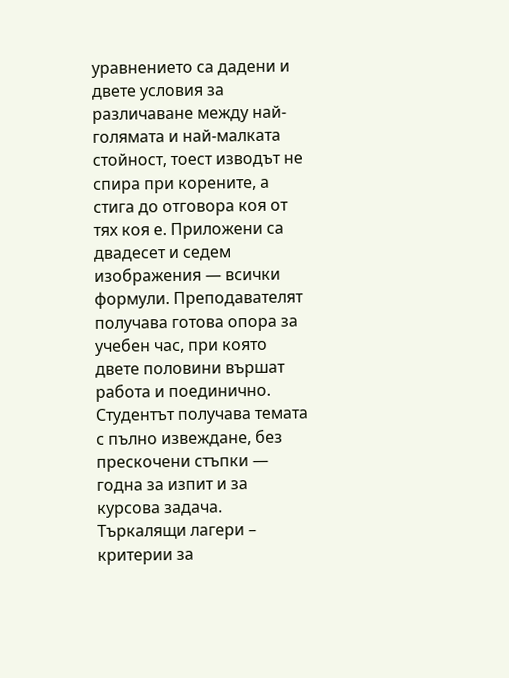уравнението са дадени и двете условия за различаване между най-голямата и най-малката стойност, тоест изводът не спира при корените, а стига до отговора коя от тях коя е. Приложени са двадесет и седем изображения — всички формули. Преподавателят получава готова опора за учебен час, при която двете половини вършат работа и поединично. Студентът получава темата с пълно извеждане, без прескочени стъпки — годна за изпит и за курсова задача.
Търкалящи лагери – критерии за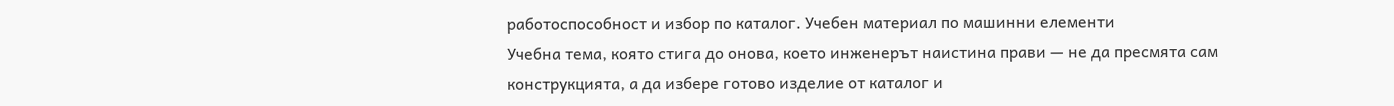работоспособност и избор по каталог. Учебен материал по машинни елементи
Учебна тема, която стига до онова, което инженерът наистина прави — не да пресмята сам конструкцията, а да избере готово изделие от каталог и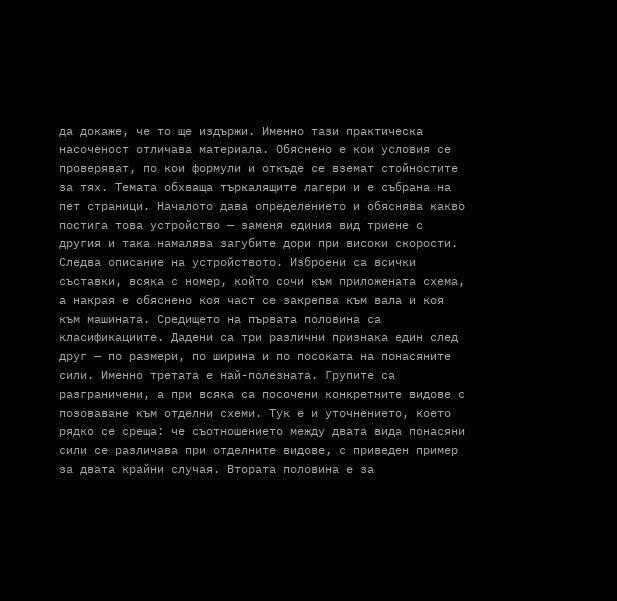да докаже, че то ще издържи. Именно тази практическа насоченост отличава материала. Обяснено е кои условия се проверяват, по кои формули и откъде се вземат стойностите за тях. Темата обхваща търкалящите лагери и е събрана на пет страници. Началото дава определението и обяснява какво постига това устройство — заменя единия вид триене с другия и така намалява загубите дори при високи скорости. Следва описание на устройството. Изброени са всички съставки, всяка с номер, който сочи към приложената схема, а накрая е обяснено коя част се закрепва към вала и коя към машината. Средището на първата половина са класификациите. Дадени са три различни признака един след друг — по размери, по ширина и по посоката на понасяните сили. Именно третата е най-полезната. Групите са разграничени, а при всяка са посочени конкретните видове с позоваване към отделни схеми. Тук е и уточнението, което рядко се среща: че съотношението между двата вида понасяни сили се различава при отделните видове, с приведен пример за двата крайни случая. Втората половина е за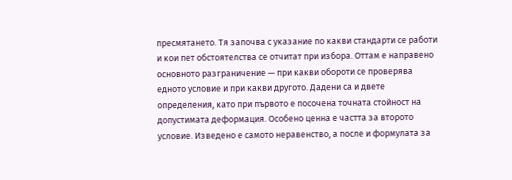пресмятането. Тя започва с указание по какви стандарти се работи и кои пет обстоятелства се отчитат при избора. Оттам е направено основното разграничение — при какви обороти се проверява едното условие и при какви другото. Дадени са и двете определения, като при първото е посочена точната стойност на допустимата деформация. Особено ценна е частта за второто условие. Изведено е самото неравенство, а после и формулата за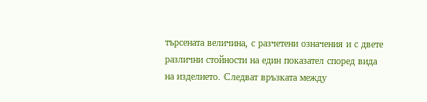търсената величина, с разчетени означения и с двете различни стойности на един показател според вида на изделието. Следват връзката между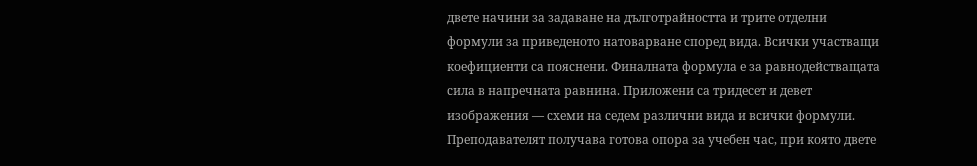двете начини за задаване на дълготрайността и трите отделни формули за приведеното натоварване според вида. Всички участващи коефициенти са пояснени. Финалната формула е за равнодействащата сила в напречната равнина. Приложени са тридесет и девет изображения — схеми на седем различни вида и всички формули. Преподавателят получава готова опора за учебен час, при която двете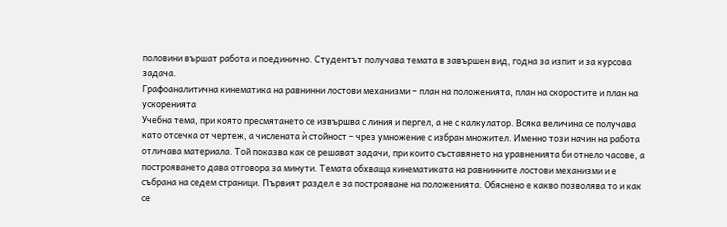половини вършат работа и поединично. Студентът получава темата в завършен вид, годна за изпит и за курсова задача.
Графоаналитична кинематика на равнинни лостови механизми – план на положенията, план на скоростите и план на ускоренията
Учебна тема, при която пресмятането се извършва с линия и пергел, а не с калкулатор. Всяка величина се получава като отсечка от чертеж, а числената ѝ стойност – чрез умножение с избран множител. Именно този начин на работа отличава материала. Той показва как се решават задачи, при които съставянето на уравненията би отнело часове, а построяването дава отговора за минути. Темата обхваща кинематиката на равнинните лостови механизми и е събрана на седем страници. Първият раздел е за построяване на положенията. Обяснено е какво позволява то и как се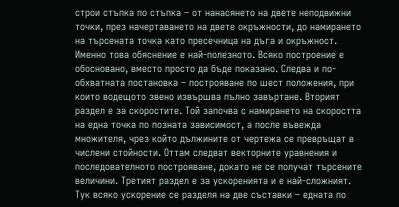строи стъпка по стъпка – от нанасянето на двете неподвижни точки, през начертаването на двете окръжности, до намирането на търсената точка като пресечница на дъга и окръжност. Именно това обяснение е най-полезното. Всяко построение е обосновано, вместо просто да бъде показано. Следва и по-обхватната постановка – построяване по шест положения, при които водещото звено извършва пълно завъртане. Вторият раздел е за скоростите. Той започва с намирането на скоростта на една точка по позната зависимост, а после въвежда множителя, чрез който дължините от чертежа се превръщат в числени стойности. Оттам следват векторните уравнения и последователното построяване, докато не се получат търсените величини. Третият раздел е за ускоренията и е най-сложният. Тук всяко ускорение се разделя на две съставки – едната по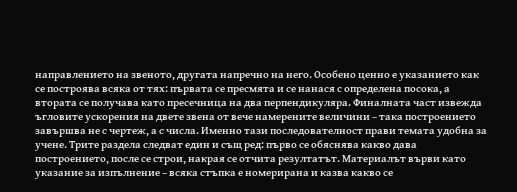направлението на звеното, другата напречно на него. Особено ценно е указанието как се построява всяка от тях: първата се пресмята и се нанася с определена посока, а втората се получава като пресечница на два перпендикуляра. Финалната част извежда ъгловите ускорения на двете звена от вече намерените величини – така построението завършва не с чертеж, а с числа. Именно тази последователност прави темата удобна за учене. Трите раздела следват един и същ ред: първо се обяснява какво дава построението, после се строи, накрая се отчита резултатът. Материалът върви като указание за изпълнение – всяка стъпка е номерирана и казва какво се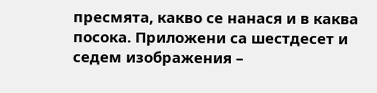пресмята, какво се нанася и в каква посока. Приложени са шестдесет и седем изображения –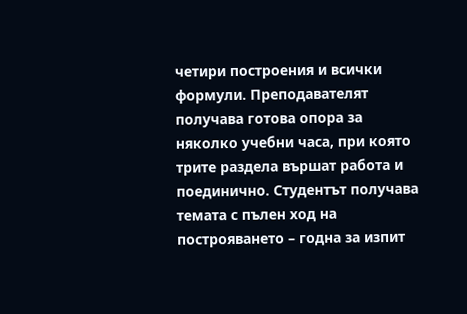четири построения и всички формули. Преподавателят получава готова опора за няколко учебни часа, при която трите раздела вършат работа и поединично. Студентът получава темата с пълен ход на построяването – годна за изпит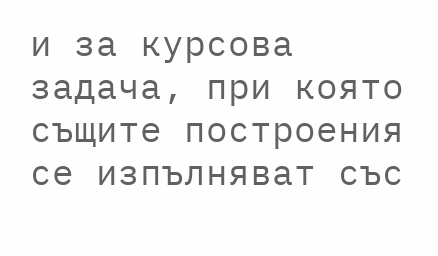и за курсова задача, при която същите построения се изпълняват със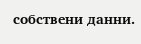собствени данни.